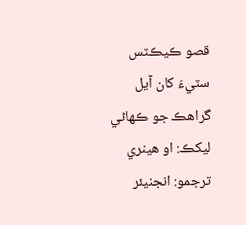قصو ڪيڪٽس سٽيءَ کان آيل گراهڪ جو ڪهاڻي ليکڪ: او هينري ترجمو: انجنيئر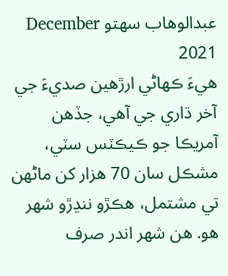عبدالوهاب سهتو December 2021
ھيءَ ڪھاڻي ارڙھين صديءَ جي آخر ڌاري جي آھي، جڏھن آمريڪا جو ڪيڪٽس سٽي، مشڪل سان 70 ھزار کن ماڻھن تي مشتمل، ھڪڙو ننڍڙو شھر ھو. ھن شھر اندر صرف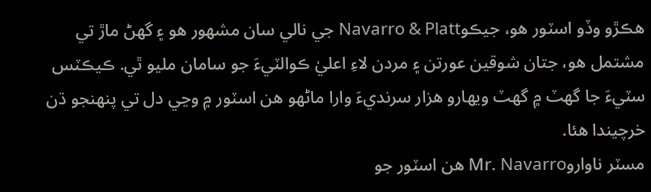ھڪڙو وڏو اسٽور ھو، جيڪوNavarro & Platt جي نالي سان مشھور ھو ۽ گھڻ ماڙ تي مشتمل ھو، جتان شوقين عورتن ۽ مردن لاءِ اعليٰ ڪوالٽيءَ جو سامان مليو ٿي. ڪيڪٽس سٽيءَ جا گھٽ ۾ گھٽ ويھارو ھزار سرنديءَ وارا ماڻھو ھن اسٽور ۾ وڃي دل تي پنھنجو ڌن خرچيندا ھئا.
مسٽر ناواروMr. Navarro هن اسٽور جو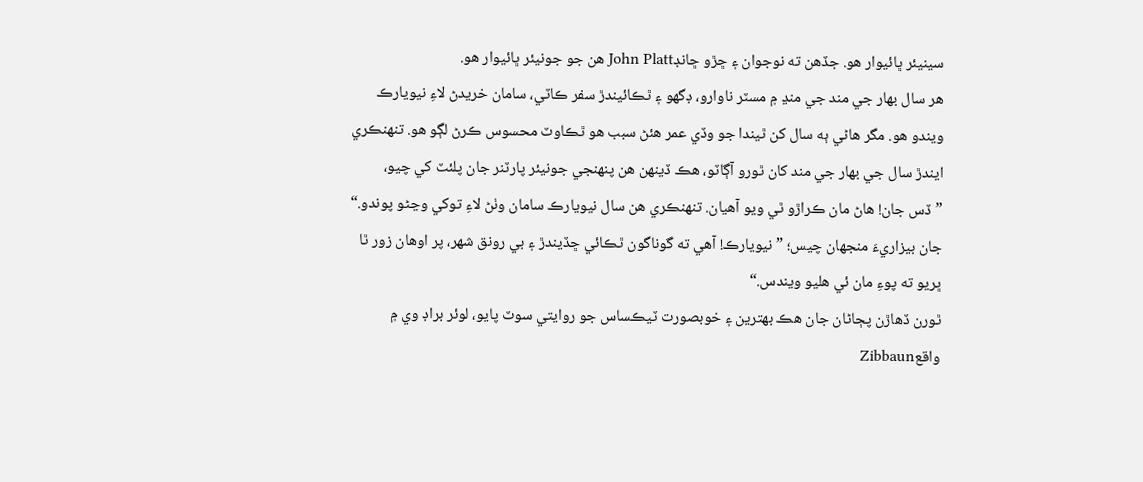سينيئر ڀائيوار ھو. جڏھن ته نوجوان ۽ ڇڙو ڇانڊJohn Platt هن جو جونيئر ڀائيوار ھو.
ھر سال بھار جي مند جي منڍ ۾ مسٽر ناوارو، ڊگھو ۽ ٿڪائيندڙ سفر ڪاٽي، سامان خريدڻ لاءِ نيويارڪ ويندو ھو. مگر ھاڻي ٻه سال کن ٿيندا جو وڏي عمر ھئڻ سبب ھو ٿڪاوٽ محسوس ڪرڻ لڳو ھو. تنھنڪري ايندڙ سال جي بھار جي مند کان ٿورو آڳاٽو، ھڪ ڏينھن ھن پنھنجي جونيئر پارٽنر جان پلئٽ کي چيو،
”ڏس جان! ھاڻ مان ڪراڙو ٿي ويو آھيان. تنھنڪري ھن سال نيويارڪ سامان وٺڻ لاءِ توکي وڃڻو پوندو.“
جان بيزاريءَ منجھان چيس؛ ”نيويارڪ! آھي ته گوناگون ٿڪائي ڇڏيندڙ ۽ بي رونق شھر، پر اوھان زور ٿا ڀريو ته پوءِ مان ئي ھليو ويندس.“
ٿورن ڏھاڙن پڄاڻان جان ھڪ بھترين ۽ خوبصورت ٽيڪساس جو روايتي سوٽ پايو، لوئر براڊ وي ۾ واقعZibbaun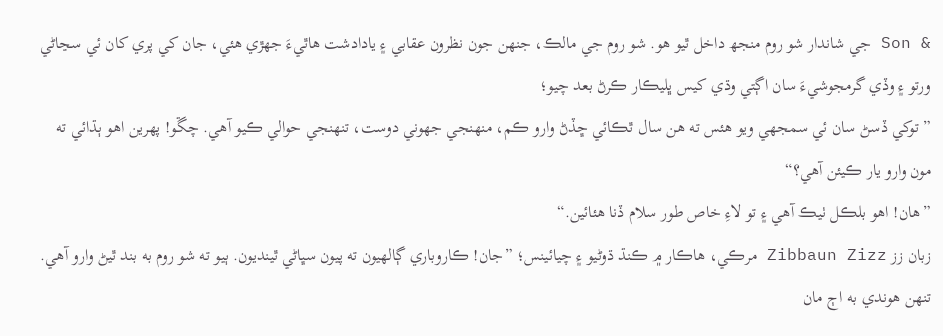& Son جي شاندار شو روم منجھ داخل ٿيو ھو. شو روم جي مالڪ، جنھن جون نظرون عقابي ۽ يادادشت ھاٿيءَ جھڙي ھئي، جان کي پري کان ئي سڃاڻي ورتو ۽ وڏي گرمجوشيءَ سان اڳتي وڌي کيس ڀليڪار ڪرڻ بعد چيو؛
”توکي ڏسڻ سان ئي سمجھي ويو ھئس ته ھن سال ٿڪائي ڇڏڻ وارو ڪم، منھنجي جھوني دوست، تنھنجي حوالي ڪيو آھي. چڱو! پھرين اھو ٻڌائي ته مون وارو يار ڪيئن آھي؟“
”ھان! اھو بلڪل ٺيڪ آهي ۽ تو لاءِ خاص طور سلام ڏنا ھئائين.“
زبان زز Zibbaun Zizz مرڪي، ھاڪار ۾ ڪنڌ ڌوڻيو ۽ چيائينس؛ ”جان! ڪاروباري ڳالھيون ته پيون سڀاڻي ٿينديون. ٻيو ته شو روم به بند ٿيڻ وارو آھي. تنھن ھوندي به اڄ مان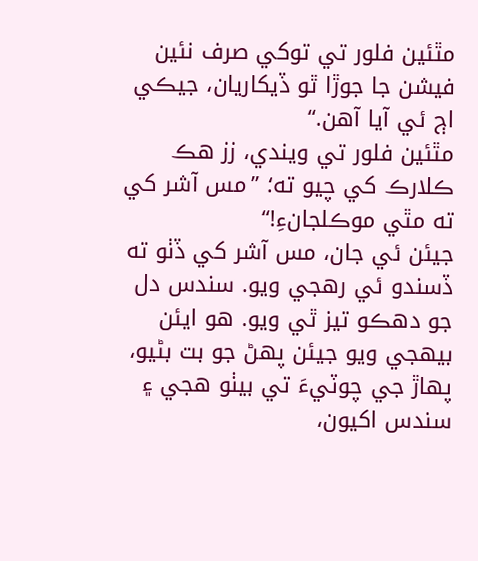مٿئين فلور تي توکي صرف نئين فيشن جا جوڙا ٿو ڏيکاريان، جيڪي اڄ ئي آيا آھن.“
مٿئين فلور تي ويندي، زز ھڪ ڪلارڪ کي چيو ته؛ ”مس آشر کي ته مٿي موڪلجانءِ!“
جيئن ئي جان، مس آشر کي ڏٺو ته ڏسندو ئي رھجي ويو. سندس دل جو دھڪو تيز ٿي ويو. ھو ايئن بيھجي ويو جيئن پھڻ جو بت بڻيو، پھاڙ جي چوٽيءَ تي بيٺو ھجي ۽ سندس اکيون،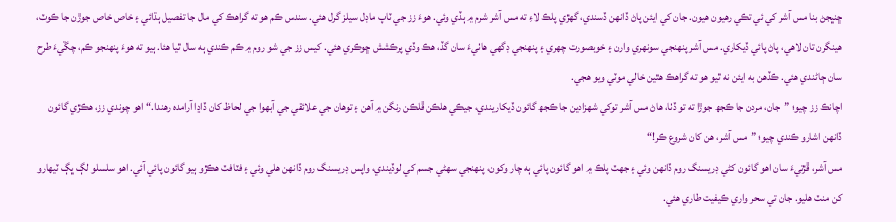ڇنڀجڻ بنا مس آشر کي ئي تڪي رھيون ھيون. جان کي ايئن پاڻ ڏانھن ڏسندي، گھڙي پلڪ لاءِ ته مس آشر شرم ۾ ٻڏي وئي. ھوءَ زز جي ٽاپ ماڊل سيلز گرل ھئي. سندس ڪم ھو ته گراھڪ کي مال جا تفصيل ٻڌائي ۽ خاص خاص جوڙن جا ڪوٽ، ھينگرن تان لاھي، پاڻ پائي ڏيکاري. مس آشر پنھنجي سونھري وارن ۽ خوبصورت چھري ۽ پنھنجي ڊگھي ھاٺيءَ سان گڏ، ھڪ وڏي پرڪشش ڇوڪري ھئي. کيس زز جي شو روم ۾ ڪم ڪندي ٻه سال ٿيا ھئا. ٻيو ته ھوءَ پنھنجو ڪم، چڱيءَ طرح سان ڄاڻندي ھئي. ڪڏھن به ايئن نه ٿيو ھو ته گراھڪ ھٿين خالي موٽي ويو ھجي.
اچانڪ زز چيو؛ ”جان، مردن جا ڪجھ جوڙا ته تو ڏٺا، ھاڻ مس آشر توکي شھزادين جا ڪجھ گائون ڏيکاريندي، جيڪي ھلڪن ڦلڪن رنگن ۾ آھن ۽ توھان جي علائقي جي آبھوا جي لحاظ کان ڏاڍا آرامده رھندا.“ اھو چوندي زز، ھڪڙي گائون ڏانھن اشارو ڪندي چيو؛ ”مس آشر، ھن کان شروع ڪر!“
مس آشر، ڦڙتيءَ سان اھو گائون کڻي ڊريسنگ روم ڏانھن وئي ۽ جھٽ پلڪ ۾ اھو گائون پائي ٻه چار وکون، پنھنجي سھڻي جسم کي لوڏيندي، واپس ڊريسنگ روم ڏانھن ھلي وئي ۽ فٽافٽ ھڪڙو ٻيو گائون پائي آئي. اھو سلسلو لڳ ڀڳ ٽيھارو کن منٽ ھليو. جان تي سحر واري ڪيفيت طاري ھئي.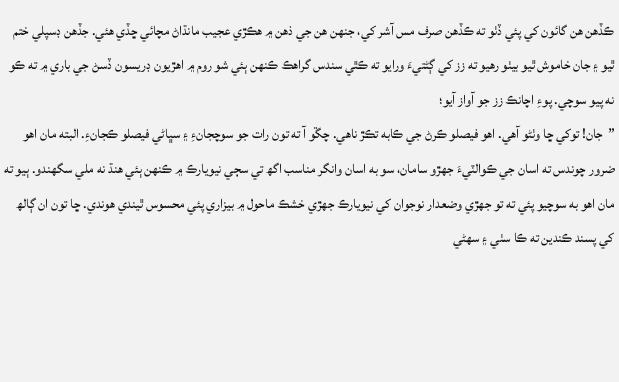ڪڏھن ھن گائون کي پئي ڏٺو ته ڪڏھن صرف مس آشر کي، جنھن ھن جي ذھن ۾ ھڪڙي عجيب مانڌاڻ مچائي ڇڏي ھئي. جڏھن ڊسپلي ختم ٿيو ۽ جان خاموش ٿيو بيٺو رھيو ته زز کي ڳڻتيءَ ورايو ته ڪٿي سندس گراھڪ ڪنھن ٻئي شو روم ۾ اھڙيون ڊريسون ڏسڻ جي باري ۾ ته ڪو نه پيو سوچي. پوءِ اچانڪ زز جو آواز آيو؛
”جان! توکي ڇا وٺڻو آھي. اھو فيصلو ڪرڻ جي ڪابه تڪڙ ناھي. چڱو آ ته تون رات جو سوچجانءِ ۽ سڀاڻي فيصلو ڪجانءِ. البته مان اھو ضرور چوندس ته اسان جي ڪوالٽيءَ جھڙو سامان، سو به اسان وانگر مناسب اگھ تي سڄي نيويارڪ ۾ ڪنھن ٻئي ھنڌ نه ملي سگھندو. ٻيو ته مان اھو به سوچيو پئي ته تو جھڙي وضعدار نوجوان کي نيويارڪ جھڙي خشڪ ماحول ۾ بيزاري پئي محسوس ٿيندي ھوندي. ڇا تون ان ڳالھ کي پسند ڪندين ته ڪا سٺي ۽ سھڻي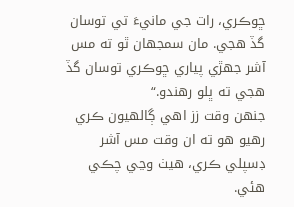ڇوڪري، رات جي مانيءَ تي توسان گڏ ھجي. مان سمجھان ٿو ته مس آشر جھڙي پياري ڇوڪري توسان گڏ ھجي ته ڀلو رھندو.“
جنھن وقت زز اھي ڳالھيون ڪري رھيو ھو ته ان وقت مس آشر ڊسپلي ڪري، ھيٺ وڃي چڪي ھئي.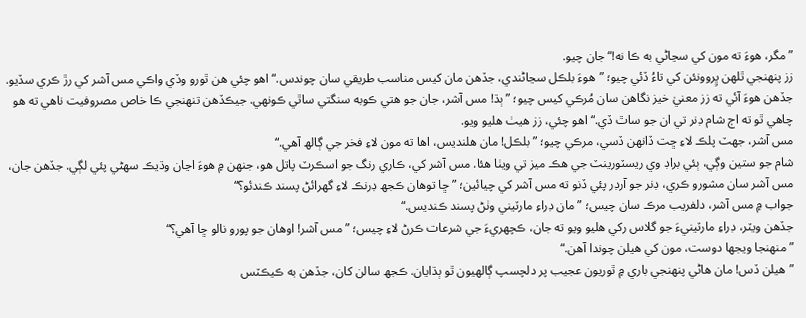”مگر، ھوءَ ته مون کي سڃاڻي به ڪا نه!“ جان چيو.
زز پنھنجي ٿلھن ڀِروونئن کي تاءُ ڏئي چيو؛ ”ھوءَ بلڪل سڃاڻندي، جڏھن مان کيس مناسب طريقي سان چوندس.“ اھو چئي ھن ٿورو وڏي واڪي مس آشر کي رڙ ڪري سڏيو.
جڏھن ھوءَ آئي ته زز معنيٰ خيز نگاھن سان مُرڪي کيس چيو؛ ”ٻڌ! مس آشر، جان جو ھتي ڪوبه سنگتي ساٿي ڪونھي. جيڪڏھن تنھنجي ڪا خاص مصروفيت ناھي ته ھو چاھي ٿو ته اڄ شام ڊنر تي ان جو ساٿ ڏي.“ اھو چئي، زز ھيٺ ھليو ويو.
مس آشر، جھٽ پلڪ لاءِ ڇت ڏانھن ڏسي، مرڪي چيو؛ ”بلڪل! مان ھلنديس، اھا ته مون لاءِ فخر جي ڳالھ آھي.“
شام جو ستين وڳي، ٻئي براڊ وي ريسٽورينٽ جي ھڪ ميز تي ويٺا ھئا. مس آشر کي، ڪاري رنگ جو اسڪرٽ پاتل ھو، جنھن ۾ ھوءَ اڃان وڌيڪ سھڻي پئي لڳي. جڏھن جان، مس آشر سان مشورو ڪري، ڊنر جو آرڊر پئي ڏنو ته مس آشر کي چيائين؛ ”ڇا توھان ڪجھ ڊرنڪ لاءِ گھرائڻ پسند ڪندئو؟“
جواب ۾ مس آشر، دلفريب مرڪ سان چيس؛ ”مان ڊراءِ مارٽيني وٺڻ پسند ڪنديس.“
جڏھن ويٽر، ڊراءِ مارٽينيءَ جو گلاس رکي ھليو ويو ته جان، ڪچھريءَ جي شرعات ڪرڻ لاءِ چيس؛ ”مس آشر! اوھان جو پورو نالو ڇا آھي؟“
”منھنجا ويجھا دوست، مون کي ھيلن چوندا آھن.“
”ھيلن ڏس! مان ھاڻي پنھنجي باري ۾ ٿوريون عجيب پر دلچسپ ڳالھيون ٿو ٻڌايان. ڪجھ سالن کان، جڏھن به ڪيڪٽس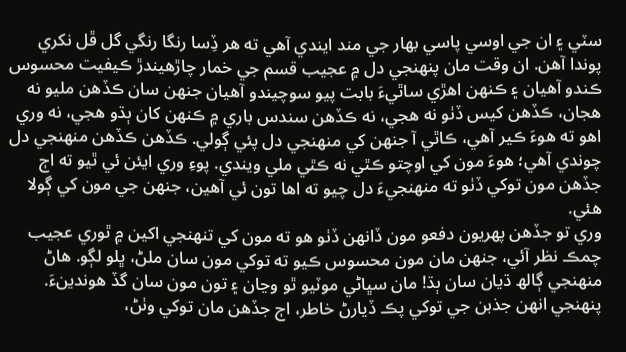سٽي ۽ ان جي اوسي پاسي بھار جي مند ايندي آھي ته ھر ڏِسا رنگا رنگي گل ڦل نکري پوندا آھن. ان وقت مان پنھنجي دل ۾ عجيب قسم جي خمار چاڙھيندڙ ڪيفيت محسوس ڪندو آھيان ۽ ڪنھن اھڙي ساٿيءَ بابت پيو سوچيندو آھيان جنھن سان ڪڏھن مليو نه ھجان، ڪڏھن کيس ڏٺو نه ھجي، نه ڪڏھن سندس باري ۾ ڪنھن کان ٻڌو ھجي، نه وري اھو ته ھوءَ ڪير آھي، ڪاٿي آ جنھن کي منھنجي دل پئي ڳولي. ڪڏھن ڪڏھن منھنجي دل چوندي آھي؛ ھوءَ مون کي اوچتو ڪٿي نه ڪٿي ملي ويندي. پوءِ وري ايئن ئي ٿيو ته اڄ جڏھن مون توکي ڏٺو ته منھنجيءَ دل چيو ته اھا تون ئي آھين، جنھن جي مون کي ڳولا ھئي.
وري تو جڏھن پھريون دفعو مون ڏانھن ڏٺو ھو ته مون کي تنھنجي اکين ۾ ٿوري عجيب چمڪ نظر آئي، جنھن مان مون محسوس ڪيو ته توکي مون سان ملڻ، ڀلو لڳو. ھاڻ منھنجي ڳالھ ڌيان سان ٻڌ! مان سڀاڻي موٽيو ٿو وڃان ۽ تون مون سان گڏ ھوندينءَ. پنھنجي انھن جذبن جي توکي پڪ ڏيارڻ خاطر، اڄ جڏھن مان توکي وٺڻ،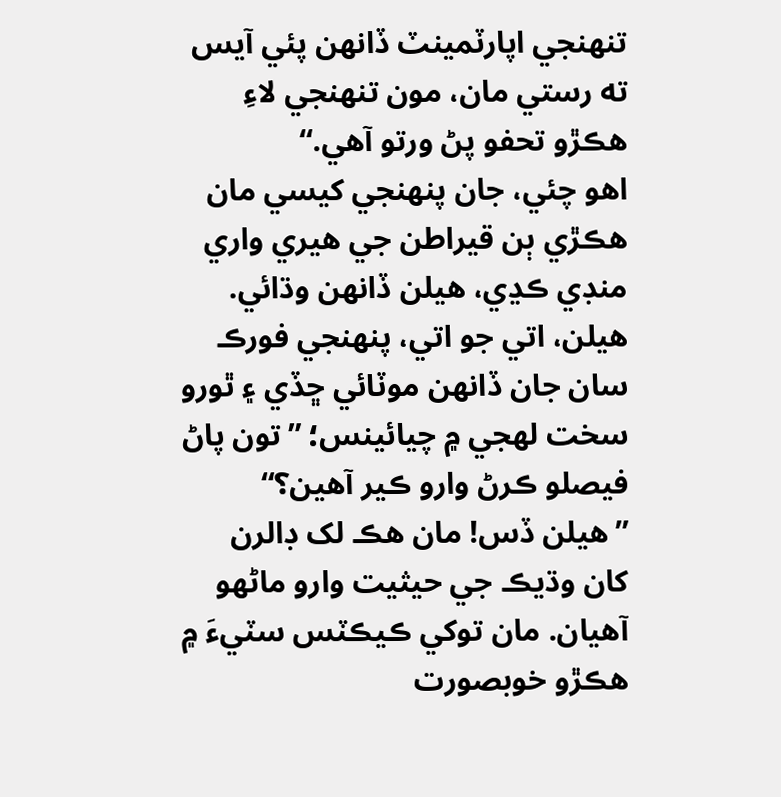تنھنجي اپارٽمينٽ ڏانھن پئي آيس ته رستي مان، مون تنھنجي لاءِ ھڪڙو تحفو پڻ ورتو آهي.“
اھو چئي، جان پنھنجي کيسي مان ھڪڙي ٻن قيراطن جي ھيري واري منڊي ڪڍي، ھيلن ڏانھن وڌائي. ھيلن، اتي جو اتي، پنھنجي فورڪ سان جان ڏانھن موٽائي ڇڏي ۽ ٿورو سخت لھجي ۾ چيائينس؛ ”تون پاڻ فيصلو ڪرڻ وارو ڪير آھين؟“
”ھيلن ڏس! مان ھڪ لک ڊالرن کان وڌيڪ جي حيثيت وارو ماڻھو آھيان. مان توکي ڪيڪٽس سٽيءَ ۾ ھڪڙو خوبصورت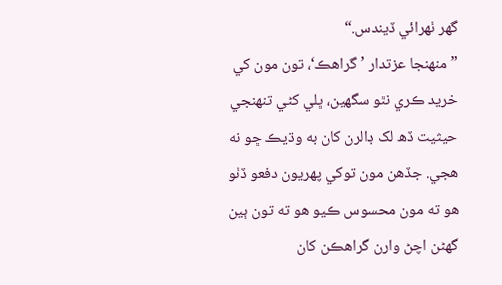گھر ٺھرائي ڏيندس.“
”منھنجا عزتدار ’گراھڪ‘، تون مون کي خريد ڪري نٿو سگھين، ڀلي کڻي تنھنجي حيثيت ڏھ لک ڊالرن کان به وڌيڪ ڇو نه ھجي. جڏھن مون توکي پھريون دفعو ڏٺو ھو ته مون محسوس ڪيو ھو ته تون ٻين گھڻن اچڻ وارن گراھڪن کان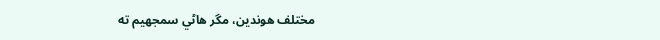مختلف ھوندين، مگر ھاڻي سمجھيم ته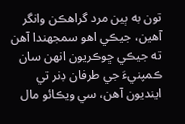تون به ٻين مرد گراھڪن وانگر آھين، جيڪي اھو سمجھندا آھن ته جيڪي ڇوڪريون انھن سان ڪمپنيءَ جي طرفان ڊنر تي اينديون آھن، سي ويڪائو مال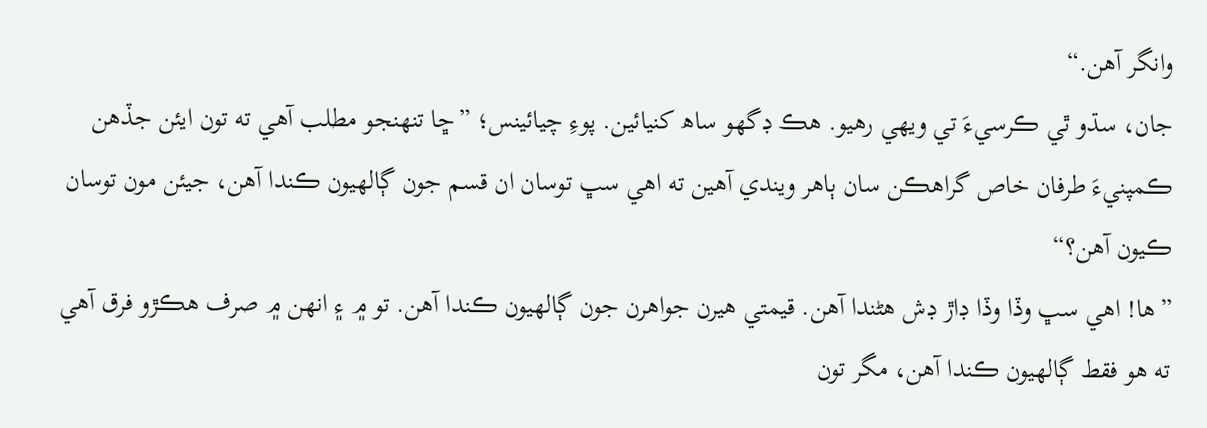وانگر آھن.“
جان، سڌو ٿي ڪرسيءَ تي ويھي رھيو. ھڪ ڊگھو ساھ کنيائين. پوءِ چيائينس؛ ”ڇا تنھنجو مطلب آھي ته تون ايئن جڏھن ڪمپنيءَ طرفان خاص گراھڪن سان ٻاھر ويندي آھين ته اھي سڀ توسان ان قسم جون ڳالھيون ڪندا آھن، جيئن مون توسان ڪيون آھن؟“
”ھا! اھي سڀ وڏا وڏا ڊاڙ ڊش ھڻندا آھن. قيمتي ھيرن جواھرن جون ڳالھيون ڪندا آھن. تو ۾ ۽ انھن ۾ صرف ھڪڙو فرق آھي ته ھو فقط ڳالھيون ڪندا آھن، مگر تون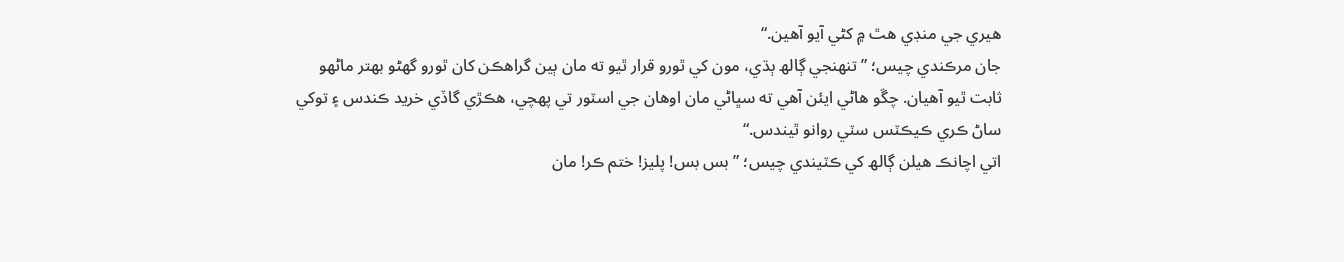ھيري جي منڊي ھٿ ۾ کڻي آيو آھين.“
جان مرڪندي چيس؛ ”تنھنجي ڳالھ ٻڌي، مون کي ٿورو قرار ٿيو ته مان ٻين گراھڪن کان ٿورو گھڻو بھتر ماڻھو ثابت ٿيو آھيان. چڱو ھاڻي ايئن آھي ته سڀاڻي مان اوھان جي اسٽور تي پھچي، ھڪڙي گاڏي خريد ڪندس ۽ توکي ساڻ ڪري ڪيڪٽس سٽي روانو ٿيندس.“
اتي اچانڪ ھيلن ڳالھ کي ڪٽيندي چيس؛ ”بس بس! پليز! ختم ڪر! مان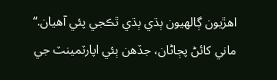اھڙيون ڳالھيون ٻڌي ٻڌي ٿڪجي پئي آھيان.“
ماني کائڻ پڄاڻان، جڏھن ٻئي اپارٽمينٽ جي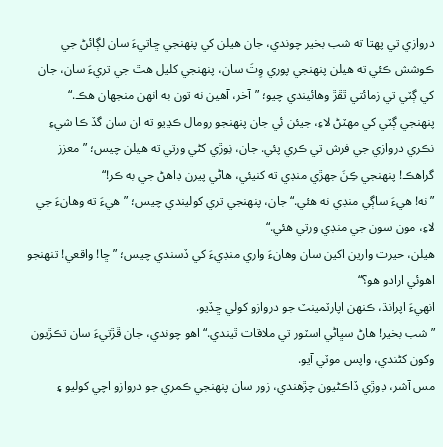دروازي تي پھتا ته شب بخير چوندي، جان ھيلن کي پنھنجي ڇاتيءَ سان لڳائڻ جي ڪوشش ڪئي ته ھيلن پنھنجي پوري وِتَ سان، پنھنجي کليل ھٿ جي تريءَ سان، جان کي ڳٽي تي زمائتي ٿڦڙ وھائيندي چيو؛ ”آخر، آھين نه تون به انھن منجھان ھڪ.“
پنھنجي ڳٽي کي مھٽڻ لاءِ، جيئن ئي جان پنھنجو رومال ڪڍيو ته ان سان گڏ ڪا شيءِ نڪري دروازي جي فرش تي ڪري پئي. جان، نِوڙي کڻي ورتي ته ھيلن چيس؛ ”معزز گراھڪ! پنھنجي ڪِنَ جھڙي منڊي ته کنيئي، ھاڻي پيرن ڊاھڻ جي به ڪر!“
”نه! ھيءَ ساڳي منڊي نه ھئي.“ جان، پنھنجي تري کوليندي چيس؛ ”ھيءَ ته وھانءَ جي لاءِ، مون سون جي منڊي ورتي ھئي.“
ھيلن، حيرت وارين اکين سان وھانءَ واري منڊيءَ کي ڏسندي چيس؛ ”ڇا! واقعي! تنھنجو اھوئي ارادو ھو؟“
انھيءَ اپرانڌ، ڪنھن اپارٽمينٽ جو دروازو کولي ڇڏيو.
”شب بخير! ھاڻ سڀاڻي اسٽور تي ملاقات ٿيندي.“ اھو چوندي، جان ڦڙتيءَ سان تڪڙيون وکون کڻندي، واپس موٽي آيو.
مس آشر، ڊوڙي ڏاڪڻيون چڙھندي، زور سان پنھنجي ڪمري جو دروازو اچي کوليو ۽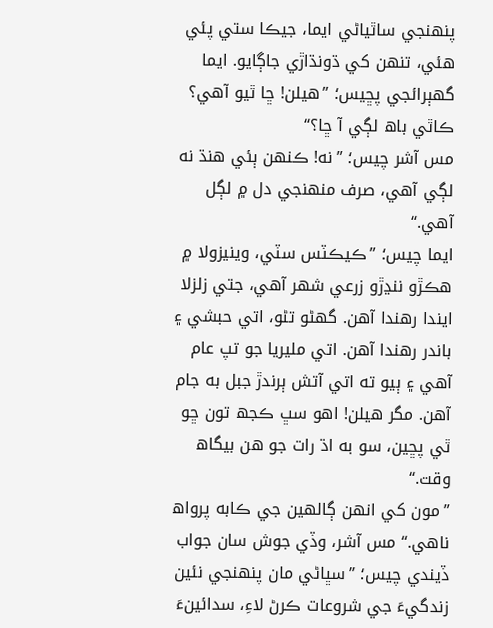پنھنجي ساٿياڻي ايما، جيڪا ستي پئي ھئي، تنھن کي ڌونڌاڙي جاڳايو. ايما گھٻرائجي پڇيس؛ ”ھيلن! ڇا ٿيو آھي؟ ڪاٿي باھ لڳي آ ڇا؟“
مس آشر چيس؛ ”نه! ڪنھن ٻئي ھنڌ نه لڳي آھي، صرف منھنجي دل ۾ لڳل آھي.“
ايما چيس؛ ”ڪيڪٽس سٽي، وينيزولا ۾ ھڪڙو ننڍڙو زرعي شھر آھي، جتي زلزلا ايندا رھندا آھن. گھڻو تڻو، اتي حبشي ۽ باندر رھندا آھن. اتي مليريا جو تپ عام آھي ۽ ٻيو ته اتي آتش ٻرندڙ جبل به جام آھن. مگر ھيلن! اھو سڀ ڪجھ تون ڇو ٿي پڇين، سو به اڌ رات جو ھن بيگاھ وقت.“
”مون کي انھن ڳالھين جي ڪابه پرواھ ناھي.“ مس آشر، وڏي جوش سان جواب ڏيندي چيس؛ ”سڀاڻي مان پنھنجي نئين زندگيءَ جي شروعات ڪرڻ لاءِ، سدائينءَ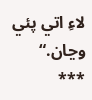لاءِ اتي پئي وڃان.“
***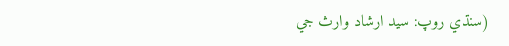(سنڌي روپ: سيد ارشاد وارث جي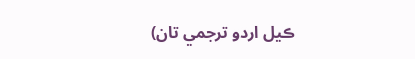ڪيل اردو ترجمي تان)